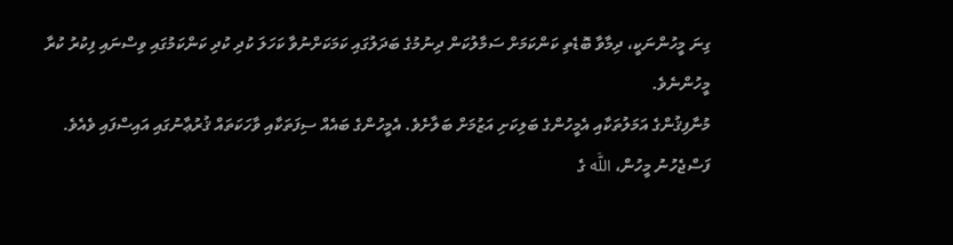ގިނަ މީހުންނަކީ، ދިމާވާ ބޮޑެތި ކަންކަމަށް ސަމާލުކަން ދިނުމުގެ ބަދަލުގައި ކަމަކަށްނުވާ ކަހަލަ ކުދި ކުދި ކަންކަމުގައި ވިސްނައި ފިކުރު ކުރާ މީހުންނެވެ.
މުނާފިޤުންގެ އަމަލުތަކާއި އެމީހުންގެ ބަލިކަށި އަޒުމަށް ބަލާށެވެ. އެމީހުންގެ ބައެއް ސިފަތަކާއި ވާހަކަތައް ޤުރުޢާނުގައި އައިސްފައި ވެއެވެ.
ފަސްޖެހުނު މީހުން، اللَّه ގެ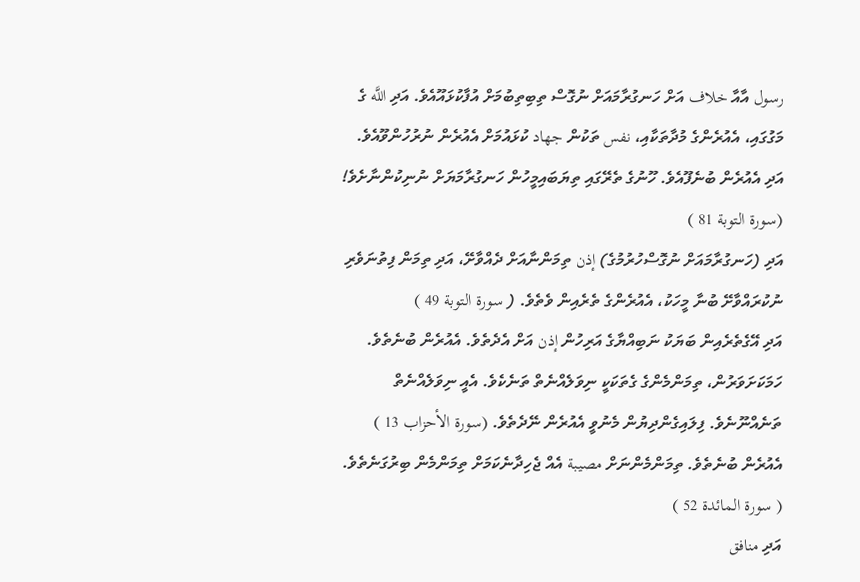رسول އާއާ خلاف އަށް ހަނގުރާމައަށް ނުގޮސް ތިބިތިބުމަށް އުފާކުޅައޫއެވެ. އަދި اللَّه ގެ މަގުގައި، އެއުރެންގެ މުދާތަކާއި، نفس ތަކުން جهاد ކުޅައުމަށް އެއުރެން ނުރުހުންވޫއެވެ. އަދި އެއުރެން ބުނެފޫއެވެ. ހޫނުގެ ތެރޭގައި ތިޔަބައިމީހުން ހަނގުރާމަޔަށް ނުނިކުންނާށެވެ! (سورة التوبة 81 )
އަދި (ހަނގުރާމައަށް ނުގޮސްހުރުމުގެ) إذن ތިމަންނާއަށް ދެއްވާށޭ، އަދި ތިމަން ފިތުނަވެރި ނުކުރައްވާށޭ ބުނާ މީހަކު، އެއުރެންގެ ތެރެއިން ވެތެވެ. ( سورة التوبة 49 )
އަދި އޭގެތެރެއިން ބަޔަކު ނަބިއްޔާގެ އަރިހުން إذن އަށް އެދެތެވެ. އެއުރެން ބުނެތެވެ. ހަމަކަށަވަރުން، ތިމަންމެންގެ ގެތަކަކީ ނިވަލެއްނެތް ތަނެކެވެ. އެއީ ނިވަލެއްނެތް ތަނެއްނޫނެވެ. ފިލައިގެންދިޔުން މެނުވީ އެއުރެން ނޭދެތެވެ. (سورة الأحزاب 13 )
އެއުރެން ބުނެތެވެ. ތިމަންމެންނަށް مصيبة އެއް ޖެހިދާނެކަމަށް ތިމަންމެން ބިރުގަނެތެވެ. ( سورة المائدة 52 )
އަދި منافق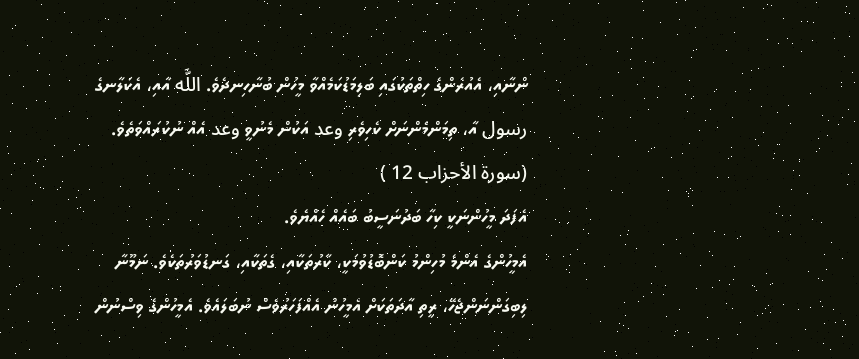ންނާއި، އެއުރެންގެ ހިތްތަކުގައި ބަލިމަޑުކަމެއްވާ މީހުން ބުނާހިނދެވެ. اللَّه އާއި، އެކަލާނގެ رسول އާ، ތިމަންމެންނަށް ކެހިވެރި وعد އަކުން މެނުވީ وعد އެއް ނުކުރައްވަތެވެ. (سورة الأحزاب 12 )
އެފަދަ މީހުންނަކީ ކިހާ ބަދުނަސީބު ބައެއް ހެއްޔެވެ.
އެމީހުންގެ އެންމެ މުހިންމު ކަންބޮޑުވުމަކީ، ކާރުތަކާއި، ގެތަކާއި، ގަނޑުވަރުތަކެވެ. ނަމޫނާ ލިބިގަންނަންޖެހޭ، ރީތި އާދަތަކަށް އެމީހުން އެއްފަހަރުވެސް ނުބަލައެވެ. އެމީހުންގެ ވިސްނުން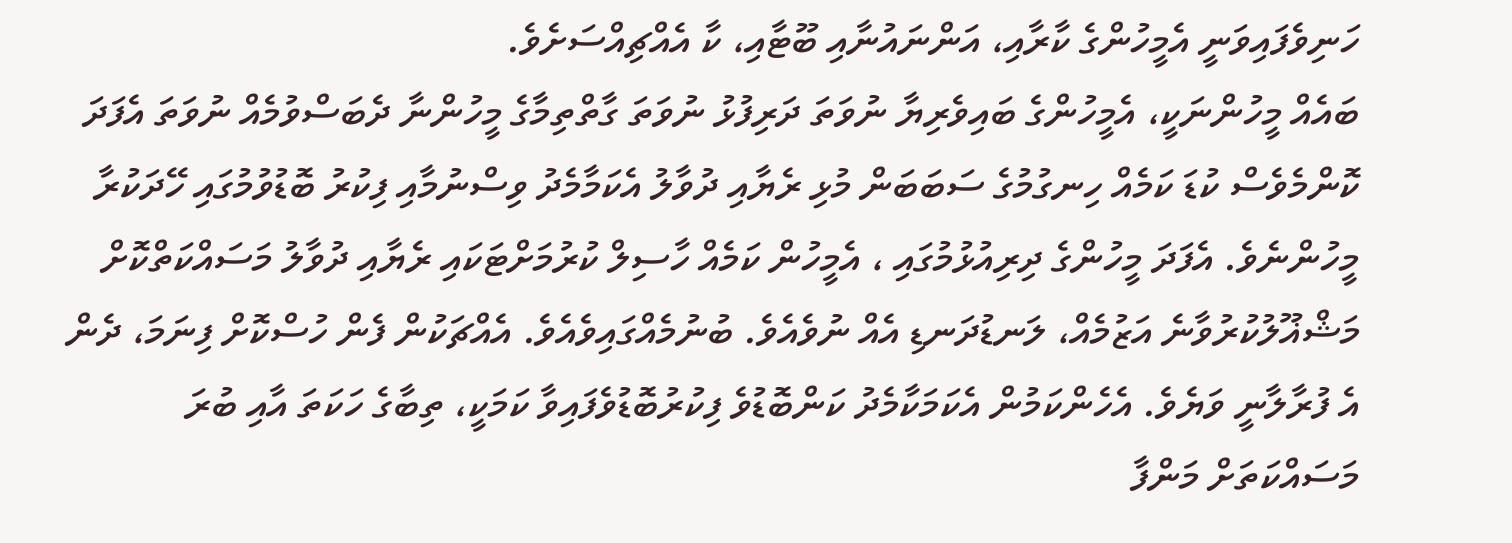ހަނިވެފައިވަނީ އެމީހުންގެ ކާރާއި، އަންނައުނާއި ބޫޓާއި، ކާ އެއްޗިއްސަށެވެ.
ބައެއް މީހުންނަކީ، އެމީހުންގެ ބައިވެރިޔާ ނުވަތަ ދަރިފުޅު ނުވަތަ ގާތްތިމާގެ މީހުންނާ ދެބަސްވުމެއް ނުވަތަ އެފަދަ ކޮންމެވެސް ކުޑަ ކަމެއް ހިނގުމުގެ ސަބަބަން މުޅި ރެޔާއި ދުވާލު އެކަމާމެދު ވިސްނުމާއި ފިކުރު ބޮޑުވުމުގައި ހޭދަކުރާ މީހުންނެވެ. އެފަދަ މީހުންގެ ދިރިއުޅުމުގައި ، އެމީހުން ކަމެއް ހާސިލް ކުރުމަށްޓަކައި ރެޔާއި ދުވާލު މަސައްކަތްކޮށް މަޝްޣޫލުކުރުވާނެ އަޒުމެއް، ލަނޑުދަނޑި އެއް ނުވެއެވެ. ބުނުމެއްގައިވެއެވެ. އެއްޗަކުން ފެން ހުސްކޮށް ފިނަމަ، ދެން އެ ފުރާލާނީ ވަޔެވެ. އެހެންކަމުން އެކަމަކާމެދު ކަންބޮޑުވެ ފިކުރުބޮޑުވެފައިވާ ކަމަކީ، ތިބާގެ ހަކަތަ އާއި ބުރަ މަސައްކަތަށް މަންފާ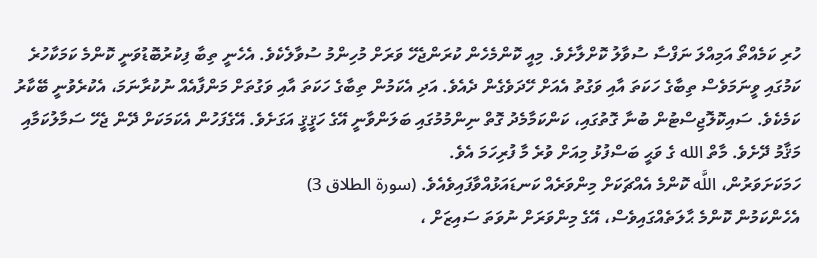ހުރި ކަމެއްތޯ އަމިއްލަ ނަފްސާ ސުވާލު ކޮށްލާށެވެ. މިއީ ކޮންމެހެން ކުރަންޖެހޭ ވަރަށް މުހިންމު ސުވާލެކެވެ. އެހެނީ ތިބާ ފިކުރުބޮޑުވަނީ ކޮންމެ ކަމަކާހުރެ ކަމުގައި ވީނަމަވެސް ތިބާގެ ހަކަތަ އާއި ވަގުތު އެއަށް ހޭދަވެގެން ދެއެވެ. އަދި އެކަމުން ތިބާގެ ހަކަތަ އާއި ވަގުތަށް މަންފާއެއް ނުކުރާނަމަ، އެކުރެވުނީ ބޭކާރު ކަމެކެވެ. ސައިކޮލޮޖިސްޓުން ބުނާ ގޮތުގައި، ކަންކަމާމެދު ގޮތް ނިންމުމުގައި ބަލަންވާނީ އޭގެ ހަޤީޤީ އަގަށެވެ. އޭގެފަހުން އެކަމަކަށް ދޭން ޖެހޭ ސަމާލުކަމާއި މަޤާމު ދޭށެވެ. މާތް الله ގެ ވަޙީ ބަސްފުޅު މިއަށް ވުރެ މާ ފުރިހަމަ އެވެ.
ހަމަކަށަވަރުން، اللَّه ކޮންމެ އެއްޗަކަށް މިންވަރެއް ކަނޑައަޅުއްވާފައިވެއެވެ. (سورة الطلاق 3)
އެހެންކަމުން ކޮންމެ ޙާލަތެއްގައިވެސް، އޭގެ މިންވަރަށް ނުވަތަ ސައިޒަށް ،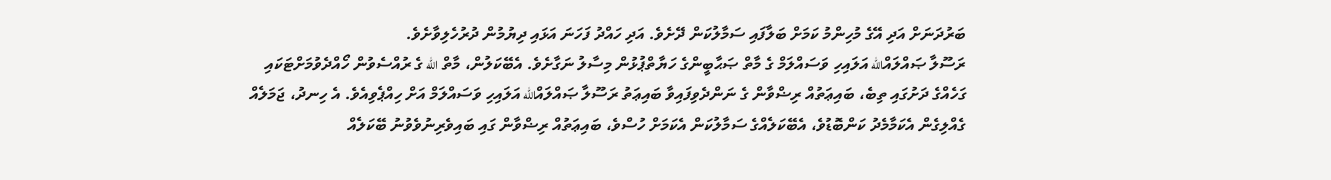ބަރުދަނަށް އަދި އޭގެ މުހިންމު ކަމަށް ބަލާފައި ސަމާލުކަން ދޭށެވެ. އަދި ހައްދު ފަހަނަ އަޅައި ދިޔުމުން ދުރުހެލިވާށެވެ.
ރަސޫލާ ޞައްލައްالله އަލައިހި ވަސައްލަމް ގެ މާތް ޞަޙާބީންގެ ހަޔާތްޕުޅުން މިސާލު ނަގާށެވެ. އެބޭކަލުން، މާތް الله ގެ ރުއްސެވުން ހޯއްދެވުމަށްޓަކައި ގަހެއްގެ ދަށުގައި ތިބެ، ބައިޢަތުއް ރިޟްވާން ގެ ނަންދެވިފައިވާ ބައިޢަތު ރަސޫލާ ޞައްލައްالله އަލައިހި ވަސައްލަމް އަށް ހިއްޕެވިއެވެ. އެ ހިނދު، ޖަމަލެއް ގެއްލިގެން އެކަމާމެދު ކަންބޮޑުވެ، އެބޭކަލެއްގެ ސަމާލުކަން އެކަމަށް ހުސްވެ، ބައިޢަތުއް ރިޟްވާން ގައި ބައިވެރިނުވެވުނު ބޭކަލެއް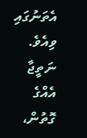އެތަނުގައި ވިއެވެ. ނަތީޖާ އެއްގެ ގޮތުން،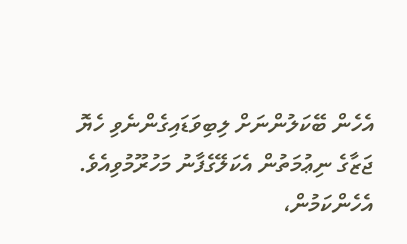އެހެން ބޭކަލުންނަށް ލިބިވަޑައިގެންނެވި ހެޔޮ ޖަޒާގެ ނިޢުމަތުން އެކަލޭގެފާނު މަހުރޫމުވިއެވެ.
އެހެންކަމުން،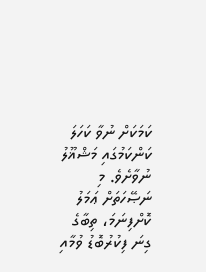ކަމަކަށް ނުވާ ކަހަލަ ކަންކަމުގައި މަޝްޣޫލު ނުވާށެވެ. މި ނަޞޭހަތަށް ޢަމަލު ކޮށްފިނަމަ، ތިބާގެ ގިނަ ފިކުރުބޮޑު ވުމާއި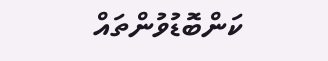ކަންބޮޑުވުންތައް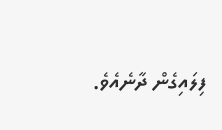ފިލައިގެން ދާނެއެވެ.